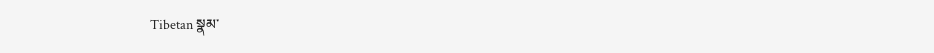Tibetan སྣམ་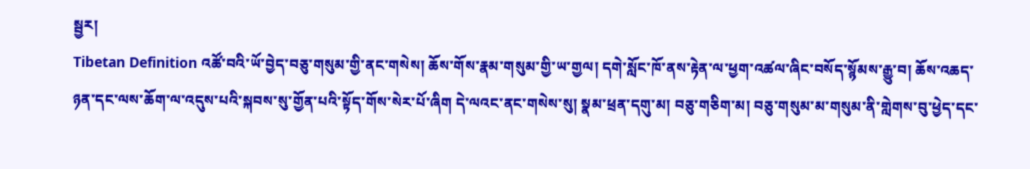སྦྱར།
Tibetan Definition འཚོ་བའི་ཡོ་བྱེད་བཅུ་གསུམ་གྱི་ནང་གསེས། ཆོས་གོས་རྣམ་གསུམ་གྱི་ཡ་གྱལ། དགེ་སློང་ཁོ་ནས་རྟེན་ལ་ཕྱག་འཚལ་ཞིང་བསོད་སྙོམས་རྒྱུ་བ། ཆོས་འཆད་ཉན་དང་ལས་ཆོག་ལ་འདུས་པའི་སྐབས་སུ་གྱོན་པའི་སྟོད་གོས་སེར་པོ་ཞིག དེ་ལའང་ནང་གསེས་སུ། སྣམ་ཕྲན་དགུ་མ། བཅུ་གཅིག་མ། བཅུ་གསུམ་མ་གསུམ་ནི་གླེགས་བུ་ཕྱེད་དང་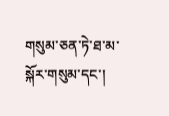གསུམ་ཅན་ཏེ་ཐ་མ་སྐོར་གསུམ་དང་།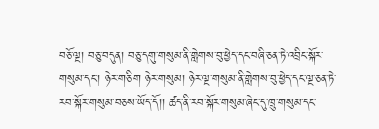བཅོ་ལྔ། བཅུ་བདུན། བཅུ་དགུ་གསུམ་ནི་གླེགས་བུ་ཕྱེད་དང་བཞི་ཅན་ཏེ་འབྲིང་སྐོར་གསུམ་དང་། ཉེར་གཅིག ཉེར་གསུམ། ཉེར་ལྔ་གསུམ་ནི་གླེགས་བུ་ཕྱེད་དང་ལྔ་ཅན་ཏེ་རབ་སྐོར་གསུམ་བཅས་ཡོད་དོ།། ཚད་ནི་རབ་སྐོར་གསུམ་ཞེང་དུ་ཁྲུ་གསུམ་དང་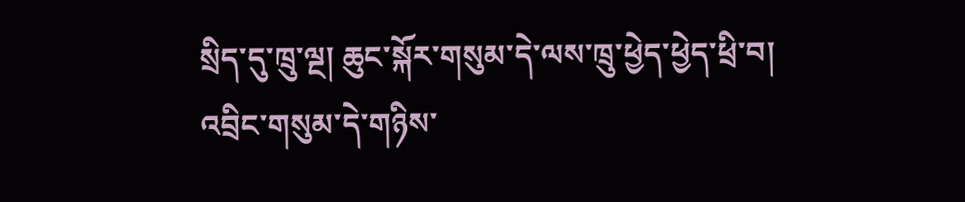སྲིད་དུ་ཁྲུ་ལྔ། ཆུང་སྐོར་གསུམ་དེ་ལས་ཁྲུ་ཕྱེད་ཕྱེད་ཕྲི་བ། འབྲིང་གསུམ་དེ་གཉིས་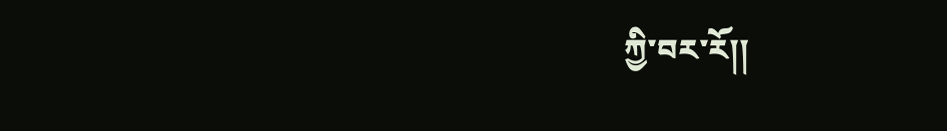ཀྱི་བར་རོ།།